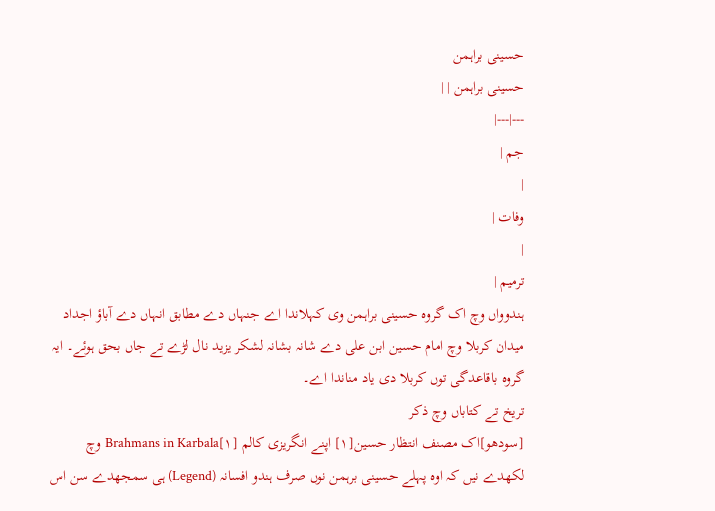حسینی براہمن
حسینی براہمن | |
---|---|
جم |
|
وفات |
|
ترمیم |
ہندوواں وچ اک گروہ حسینی براہمن وی کہلاندا اے جنہاں دے مطابق انہاں دے آباؤ اجداد میدان کربلا وچ امام حسین ابن علی دے شانہ بشانہ لشکر یزید نال لڑے تے جاں بحق ہوئے۔ ایہ گروہ باقاعدگی توں کربلا دی یاد مناندا اے۔
تریخ تے کتاباں وچ ذکر
[سودھو]اک مصنف انتظار حسین[۱] اپنے انگریزی کالم Brahmans in Karbala[۱] وچ لکھدے نيں کہ اوہ پہلے حسینی برہمن نوں صرف ہندو افسانہ (Legend) ہی سمجھدے سن اس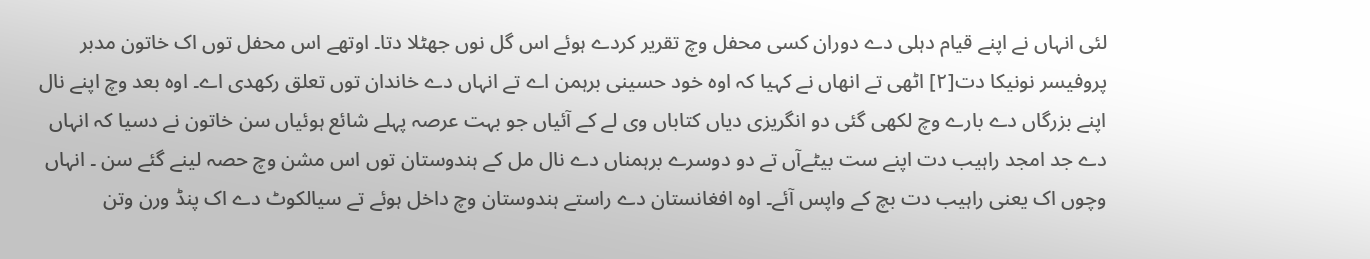لئی انہاں نے اپنے قیام دہلی دے دوران کسی محفل وچ تقریر کردے ہوئے اس گل نوں جھٹلا دتا۔ اوتھے اس محفل توں اک خاتون مدبر پروفیسر نونیکا دت[۲] اٹھی تے انھاں نے کہیا کہ اوہ خود حسینی برہمن اے تے انہاں دے خاندان توں تعلق رکھدی اے۔ اوہ بعد وچ اپنے نال اپنے بزرگاں دے بارے وچ لکھی گئی دو انگریزی دیاں کتاباں وی لے کے آئیاں جو بہت عرصہ پہلے شائع ہوئیاں سن خاتون نے دسیا کہ انہاں دے جد امجد راہیب دت اپنے ست بیٹےآں تے دو دوسرے برہمناں دے نال مل کے ہندوستان توں اس مشن وچ حصہ لینے گئے سن ۔ انہاں وچوں اک یعنی راہیب دت بچ کے واپس آئے۔ اوہ افغانستان دے راستے ہندوستان وچ داخل ہوئے تے سیالکوٹ دے اک پنڈ ورن وتن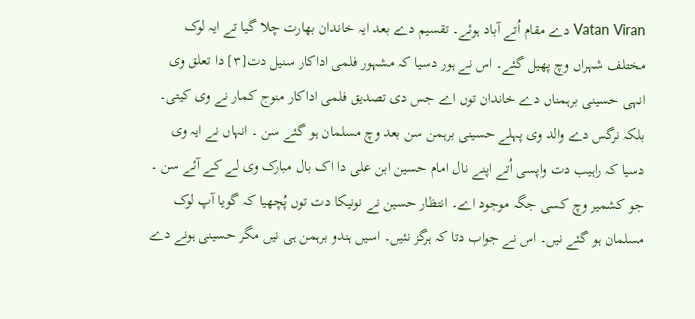Vatan Viran دے مقام اُتے آباد ہوئے۔ تقسیم دے بعد ایہ خاندان بھارت چلا گیا تے ایہ لوک مختلف شہراں وچ پھیل گئے۔ اس نے ہور دسیا کہ مشہور فلمی اداکار سنیل دت[۳] دا تعلق وی انہی حسینی برہمناں دے خاندان توں اے جس دی تصدیق فلمی اداکار منوج کمار نے وی کيتی۔ بلکہ نرگس دے والد وی پہلے حسینی برہمن سن بعد وچ مسلمان ہو گئے سن ۔ انہاں نے ایہ وی دسیا کہ راہیب دت واپسی اُتے اپنے نال امام حسین ابن علی دا اک بال مبارک وی لے کے آئے سن ۔ جو کشمیر وچ کسی جگہ موجود اے۔ انتظار حسین نے نونیکا دت توں پُچھیا کہ گویا آپ لوک مسلمان ہو گئے نيں۔ اس نے جواب دتا کہ ہرگز نئيں۔ اسيں ہندو برہمن ہی نيں مگر حسینی ہونے دے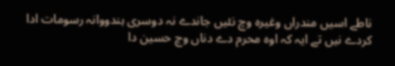ناطے اسيں مندراں وغیرہ وچ نئيں جاندے نہ دوسری ہندووانہ رسومات ادا کردے نيں تے ایہ کہ اوہ محرم دے دناں وچ حسین دا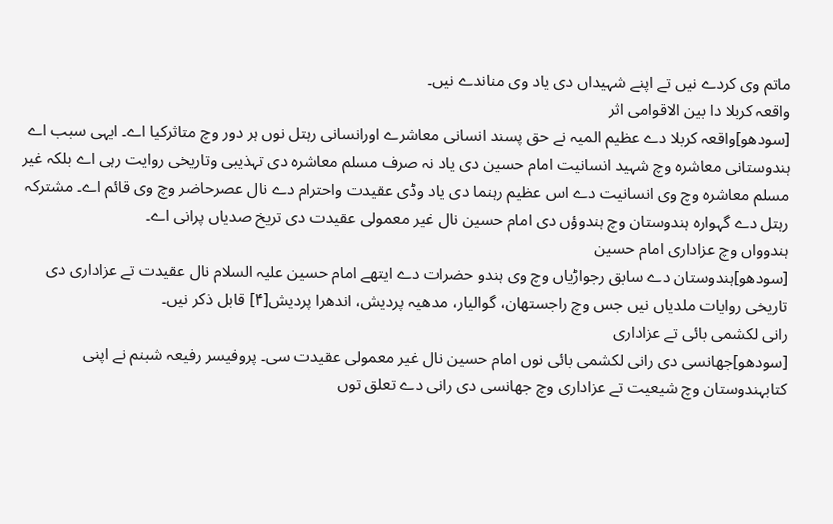ماتم وی کردے نيں تے اپنے شہیداں دی یاد وی مناندے نيں۔
واقعہ کربلا دا بین الاقوامی اثر
[سودھو]واقعہ کربلا دے عظیم المیہ نے حق پسند انسانی معاشرے اورانسانی رہتل نوں ہر دور وچ متاثرکیا اے۔ ایہی سبب اے ہندوستانی معاشرہ وچ شہید انسانیت امام حسین دی یاد نہ صرف مسلم معاشرہ دی تہذیبی وتاریخی روایت رہی اے بلکہ غیر مسلم معاشرہ وچ وی انسانیت دے اس عظیم رہنما دی یاد وڈی عقیدت واحترام دے نال عصرحاضر وچ وی قائم اے۔ مشترکہ رہتل دے گہوارہ ہندوستان وچ ہندوؤں دی امام حسین نال غیر معمولی عقیدت دی تریخ صدیاں پرانی اے۔
ہندوواں وچ عزاداری امام حسین
[سودھو]ہندوستان دے سابق رجواڑیاں وچ وی ہندو حضرات دے ایتھے امام حسین علیہ السلام نال عقیدت تے عزاداری دی تاریخی روایات ملدیاں نيں جس وچ راجستھان، گوالیار، مدھیہ پردیش، اندھرا پردیش[۴] قابل ذکر نيں۔
رانی لکشمی بائی تے عزاداری
[سودھو]جھانسی دی رانی لکشمی بائی نوں امام حسین نال غیر معمولی عقیدت سی۔ پروفیسر رفیعہ شبنم نے اپنی کتابہندوستان وچ شیعیت تے عزاداری وچ جھانسی دی رانی دے تعلق توں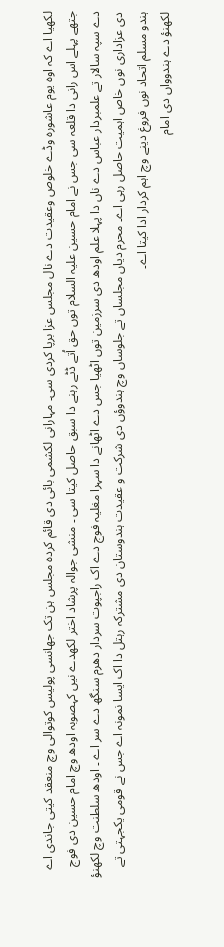لکھیا اے کہ اوہ یوم عاشورہ وڈے خلوص وعقیدت دے نال مجلس عزا برپا کردی سی۔ مہارانی لکشمی بائی دی قائم کردہ مجلس ہن تک جھانسی پولیس کوتوالی وچ منعقد کيتی جاندی اے جتھے پہلے اس رانی دا قلعہ سی جس نے امام حسین علیہ السلام توں حق اُتے ڈٹے رہنے دا سبق حاصل کیتا سی ۔ منشی جوالہ پرشاد اختر لکھدے نيں کہصوبہ اودھ وچ امام حسین دی فوج دے سپہ سالار تے علمبردار عباس دے ناں دا پہلا علم اودھ دی سرزمین توں اٹھیا جس دے اٹھانے دا سہرا مغلیہ فوج دے اک راجپوت سردار دھرم سنگھ دے سر اے ۔ اودھ سلطنت وچ لکھنؤ دی عزاداری نوں خاص اہمیت حاصل رہی اے۔ محرم دیاں مجلساں تے جلوساں وچ ہندوؤں دی شرکت و عقیدت ہندوستان دی مشترکہ رہتل دا اک ایسا نمونہ اے جس نے قومی یکجہتی تے ہندو مسلم اتحاد نوں فروغ دینے وچ اہم کردار ادا کیتا اے۔
لکھنؤ دے ہندوواں دی امام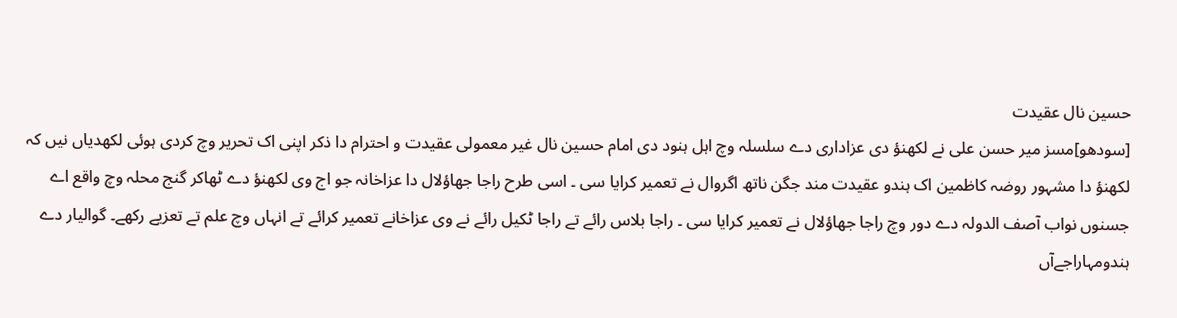حسین نال عقیدت
[سودھو]مسز میر حسن علی نے لکھنؤ دی عزاداری دے سلسلہ وچ اہل ہنود دی امام حسین نال غیر معمولی عقیدت و احترام دا ذکر اپنی اک تحریر وچ کردی ہوئی لکھدیاں نيں کہ لکھنؤ دا مشہور روضہ کاظمین اک ہندو عقیدت مند جگن ناتھ اگروال نے تعمیر کرایا سی ۔ اسی طرح راجا جھاؤلال دا عزاخانہ جو اج وی لکھنؤ دے ٹھاکر گنج محلہ وچ واقع اے جسنوں نواب آصف الدولہ دے دور وچ راجا جھاؤلال نے تعمیر کرایا سی ۔ راجا بلاس رائے تے راجا ٹکیل رائے نے وی عزاخانے تعمیر کرائے تے انہاں وچ علم تے تعزیے رکھے۔ گوالیار دے ہندومہاراجےآں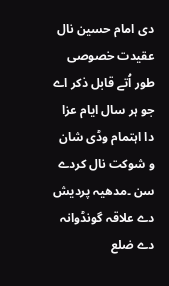دی امام حسین نال عقیدت خصوصی طور اُتے قابل ذکر اے جو ہر سال ایام عزا دا اہتمام وڈی شان و شوکت نال کردے سن ۔مدھیہ پردیش دے علاقہ گونڈوانہ دے ضلع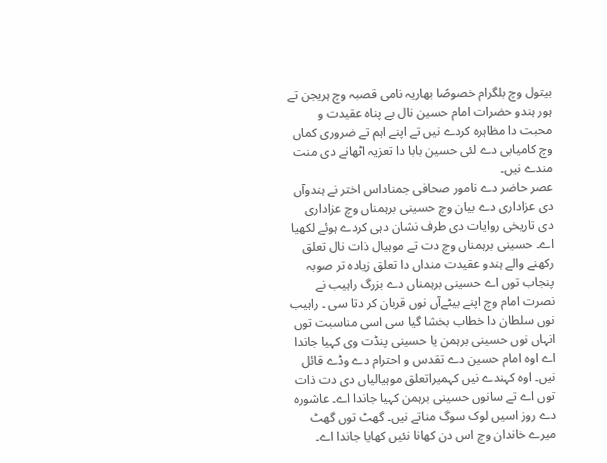بیتول وچ بلگرام خصوصًا بھاریہ نامی قصبہ وچ ہریجن تے ہور ہندو حضرات امام حسین نال بے پناہ عقیدت و محبت دا مظاہرہ کردے نيں تے اپنے اہم تے ضروری کماں وچ کامیابی دے لئی حسین بابا دا تعزیہ اٹھانے دی منت مندے نيں۔
عصر حاضر دے نامور صحافی جمناداس اختر نے ہندوآں دی عزاداری دے بیان وچ حسینی برہمناں وچ عزاداری دی تاریخی روایات دی طرف نشان دہی کردے ہوئے لکھیا اے۔ حسینی برہمناں وچ دت تے موہیال ذات نال تعلق رکھنے والے ہندو عقیدت منداں دا تعلق زیادہ تر صوبہ پنجاب توں اے حسینی برہمناں دے بزرگ راہیب نے نصرت امام وچ اپنے بیٹےآں نوں قربان کر دتا سی ۔ راہیب نوں سلطان دا خطاب بخشا گیا سی اسی مناسبت توں انہاں نوں حسینی برہمن یا حسینی پنڈت وی کہیا جاندا اے اوہ امام حسین دے تقدس و احترام دے وڈے قائل نيں۔ اوہ کہندے نيں کہمیراتعلق موہیالیاں دی دت ذات توں اے تے سانوں حسینی برہمن کہیا جاندا اے۔ عاشورہ دے روز اسيں لوک سوگ مناتے نيں۔ گھٹ توں گھٹ میرے خاندان وچ اس دن کھانا نئيں کھایا جاندا اے۔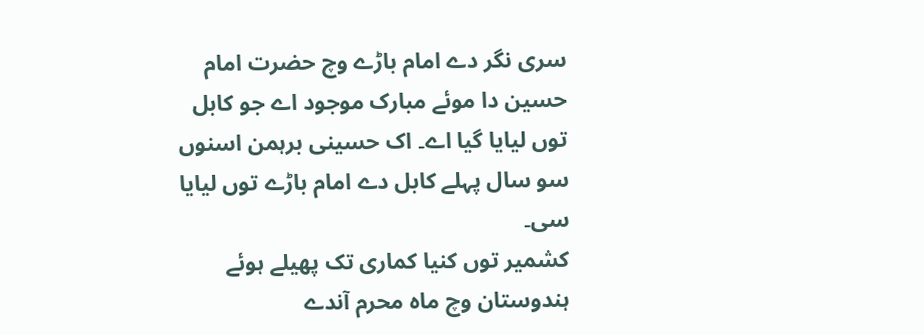سری نگر دے امام باڑے وچ حضرت امام حسین دا موئے مبارک موجود اے جو کابل توں لیایا گیا اے۔ اک حسینی برہمن اسنوں سو سال پہلے کابل دے امام باڑے توں لیایا سی۔
کشمیر توں کنیا کماری تک پھیلے ہوئے ہندوستان وچ ماہ محرم آندے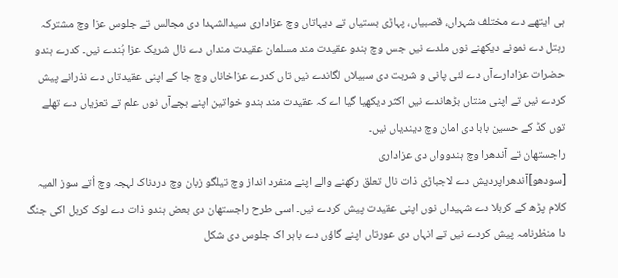ہی ایتھے دے مختلف شہراں، قصبیاں، پہاڑی بستیاں تے دیہاتاں وچ عزاداری سیدالشہدا دی مجالس تے جلوس عزا وچ مشترکہ رہتل دے نمونے دیکھنے نوں ملدے نيں جس وچ ہندو عقیدت مند مسلمان عقیدت منداں دے نال شریک عزا ہُندے نيں۔ کدرے ہندو حضرات عزادارےآں دے لئی پانی و شربت دی سبیلاں لگاندے نيں تاں کدرے عزاخاناں وچ جا کے اپنی عقیدتاں دے نذرانے پیش کردے نيں تے اپنی منتاں بڑھاندے نيں اکثر دیکھیا گیا اے کہ عقیدت مند ہندو خواتین اپنے بچےآں نوں علم تے تعزیاں دے تھلے توں کڈ کے حسین بابا دی امان وچ دیندیاں نيں۔
راجستھان تے آندھرا وچ ہندوواں دی عزاداری
[سودھو]آندھراپردیش دے لاجباڑی ذات نال تعلق رکھنے والے اپنے منفرد انداز وچ تیلگو زبان وچ دردناک لہجہ وچ اُتے سوز المیہ کلام پڑھ کے کربلا دے شہیداں نوں اپنی عقیدت پیش کردے نيں۔ اسی طرح راجستھان دی بعض ہندو ذات دے لوک کربل اکی جنگ دا منظرنامہ پیش کردے نيں تے انہاں دی عورتاں اپنے گاؤں دے باہر اک جلوس دی شکل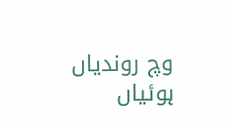وچ روندیاں ہوئیاں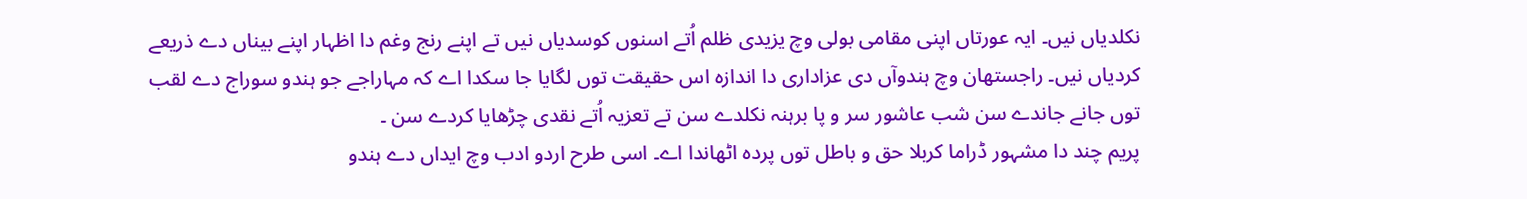نکلدیاں نيں۔ ایہ عورتاں اپنی مقامی بولی وچ یزیدی ظلم اُتے اسنوں کوسدیاں نيں تے اپنے رنج وغم دا اظہار اپنے بیناں دے ذریعے کردیاں نيں۔ راجستھان وچ ہندوآں دی عزاداری دا اندازہ اس حقیقت توں لگایا جا سکدا اے کہ مہاراجے جو ہندو سوراج دے لقب توں جانے جاندے سن شب عاشور سر و پا برہنہ نکلدے سن تے تعزیہ اُتے نقدی چڑھایا کردے سن ۔
پریم چند دا مشہور ڈراما کربلا حق و باطل توں پردہ اٹھاندا اے۔ اسی طرح اردو ادب وچ ایداں دے ہندو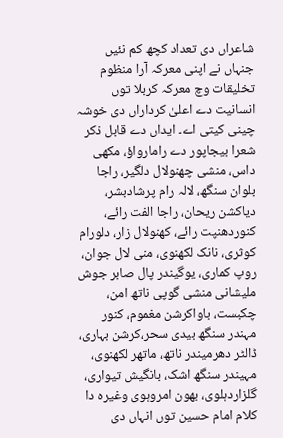شاعراں دی تعداد کچھ کم نئيں جنہاں نے اپنی معرکہ آرا منظوم تخلیقات وچ معرکہ کربلا توں انسانیت دے اعلیٰ کرداراں دی خوشہ چینی کیتی اے۔ ایداں دے قابل ذکر شعرا بیجاپور دے رامارواؤ، مکھی داس، منشی چھنولال دلگیر، راجا بلوان سنگھ، لالہ رام پرشادبشر، دیاکشن ریحان، راجا الفت رائے، کنوردھنپت رائے، کھنولال زار، دلورام کوثری، نانک لکھنوی، منی لال جوان، روپ کماری، یوگیندر پال صابر جوش ملیشانی منشی گوپی ناتھ امن، چکبست، باواکرشن مغموم، کنور مہندر سنگھ بیدی سحر،کرشن بہاری، ڈالٹر دھرمیندر ناتھ، ماتھر لکھنوی، مہیندر سنگھ اشک، بانگیش تیواری، گلزاردہلوی، بھون امروہوی وغیرہ دا کلام امام حسین توں انہاں دی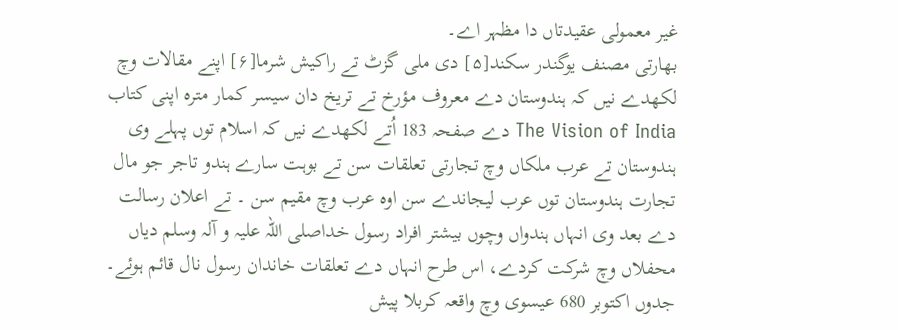غیر معمولی عقیدتاں دا مظہر اے۔
بھارتی مصنف یوگندر سکند[۵] دی ملی گزٹ تے راکیش شرما[۶] اپنے مقالات وچ لکھدے نيں کہ ہندوستان دے معروف مؤرخ تے تریخ دان سیسر کمار مترہ اپنی کتاب The Vision of India دے صفحہ 183 اُتے لکھدے نيں کہ اسلام توں پہلے وی ہندوستان تے عرب ملکاں وچ تجارتی تعلقات سن تے بوہت سارے ہندو تاجر جو مال تجارت ہندوستان توں عرب لیجاندے سن اوہ عرب وچ مقیم سن ۔ تے اعلان رسالت دے بعد وی انہاں ہندواں وچوں بیشتر افراد رسول خداصلی اللہ علیہ و آلہ وسلم دیاں محفلاں وچ شرکت کردے، اس طرح انہاں دے تعلقات خاندان رسول نال قائم ہوئے۔ جدوں اکتوبر 680 عیسوی وچ واقعہ کربلا پیش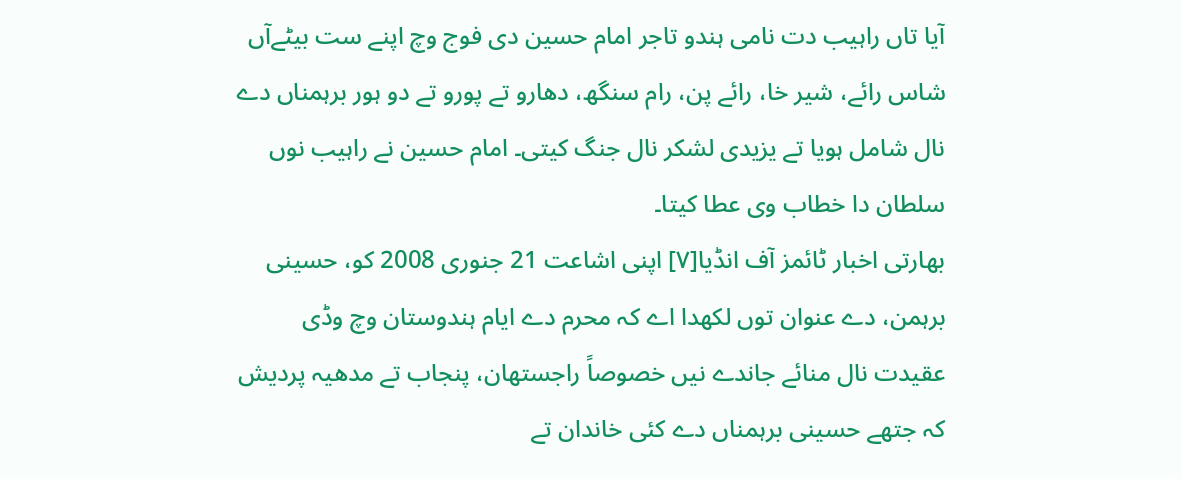آیا تاں راہیب دت نامی ہندو تاجر امام حسین دی فوج وچ اپنے ست بیٹےآں شاس رائے، شیر خا، رائے پن، رام سنگھ، دھارو تے پورو تے دو ہور برہمناں دے نال شامل ہويا تے یزیدی لشکر نال جنگ کيتی۔ امام حسین نے راہیب نوں سلطان دا خطاب وی عطا کیتا۔
بھارتی اخبار ٹائمز آف انڈیا[۷] اپنی اشاعت 21 جنوری 2008 کو، حسینی برہمن، دے عنوان توں لکھدا اے کہ محرم دے ایام ہندوستان وچ وڈی عقیدت نال منائے جاندے نيں خصوصاً راجستھان، پنجاب تے مدھیہ پردیش کہ جتھے حسینی برہمناں دے کئی خاندان تے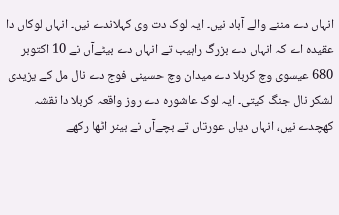انہاں دے مننے والے آباد نيں۔ ایہ لوک دت وی کہلاندے نيں۔ انہاں لوکاں دا عقیدہ اے کہ انہاں دے بزرگ راہیب تے انہاں دے بیٹےآں نے 10 اکتوبر 680 عیسوی وچ کربلا دے میدان وچ حسینی فوج دے نال مل کے یزیدی لشکر نال جنگ کيتی۔ ایہ لوک عاشورہ دے روز واقعہ کربلا دا نقشہ کھچدے نيں، انہاں دیاں عورتاں تے بچےآں نے بینر اٹھا رکھے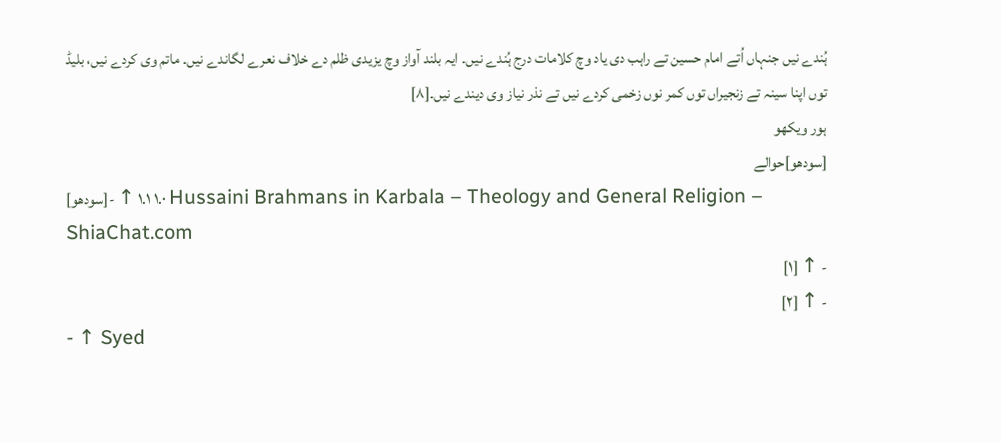ہُندے نيں جنہاں اُتے امام حسین تے راہب دی یاد وچ کلامات درج ہُندے نيں۔ ایہ بلند آواز وچ یزیدی ظلم دے خلاف نعرے لگاندے نيں۔ ماتم وی کردے نيں، بلیڈ توں اپنا سینہ تے زنجیراں توں کمر نوں زخمی کردے نيں تے نذر نیاز وی دیندے نيں۔[۸]
ہور ویکھو
[سودھو]حوالے
[سودھو]- ↑ ۱.۰ ۱.۱ Hussaini Brahmans in Karbala – Theology and General Religion – ShiaChat.com
- ↑ [۱]
- ↑ [۲]
- ↑ Syed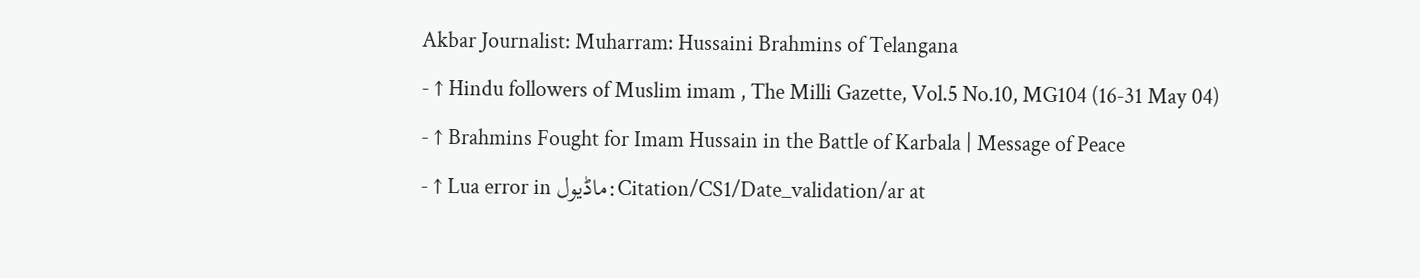Akbar Journalist: Muharram: Hussaini Brahmins of Telangana
- ↑ Hindu followers of Muslim imam , The Milli Gazette, Vol.5 No.10, MG104 (16-31 May 04)
- ↑ Brahmins Fought for Imam Hussain in the Battle of Karbala | Message of Peace
- ↑ Lua error in ماڈیول:Citation/CS1/Date_validation/ar at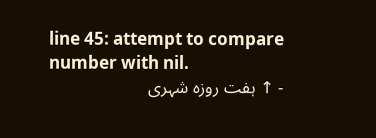line 45: attempt to compare number with nil.
- ↑ ہفت روزہ شہری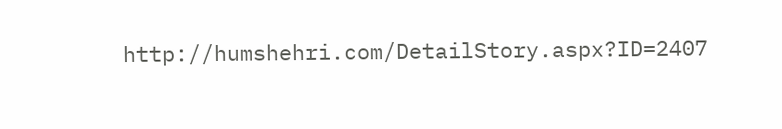http://humshehri.com/DetailStory.aspx?ID=2407